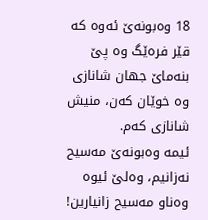18 وەبونەێ ئەوه که قێر فرەێگ وه پێ بنەماێ جهان شانازی وه خوێان کەن، منیش شانازی کەم.
ئیمه وەبونەێ مەسیح نەزانیم، وەلێ ئیوه وەناو مەسیح زانیارین!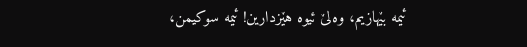ئیمه بێهازیم، وەلێ ئیوه هێزدارین! ئیمه سوکیمن،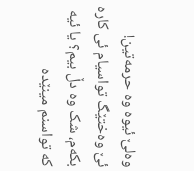وەلێ ئیوه وه حرمەتین!
ئێ وەختێگ تواسیام ئی کاره بکەم، شک وه دڵ بیم؟ یا ئیه که تواسنم مینێده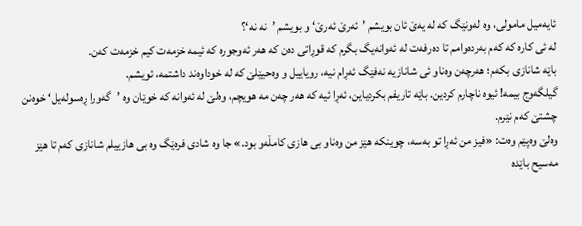ئایەمیل مامولی، وه لەونێگ که له یەێ ئان بویشم ’ئەرێ ئەرێ‘ و بویشم ’نه نه‘؟
له ئی کاره که کەم بەردەوامم تا دەرفەت له ئەوانەیگ بگرم که قوڕاتی دەن که هەر ئەوجورە که ئیمه خزمەت کیم خزمەت کەن.
باێه شانازی بکەم؛ هەرچەن وەناو ئی شانازیه نەفێگ ئەڕام نیه، رویاییل و وەحیێلێ که له خوداوەند داشتمه، ئویشم.
گیلگەوج بیمه! ئیوه ناچارم کردین. باێه تاریفم بکردیاین، ئەڕا ئیه که هەر چەن مه هویچم، وەلێ له ئەوانه که خوێان وه ’گەورا ڕەسولەیل‘ خوەنن چشتێ کەم نێرم.
وەلێ وەپێم وەت: «فیز من ئەڕا تو بەسه، چوینکه هێز من وەناو بی هازی کامڵەو بود.» جا وه شادی فرەێگ وه بی هازییلم شانازی کەم تا هێز مەسیح باێده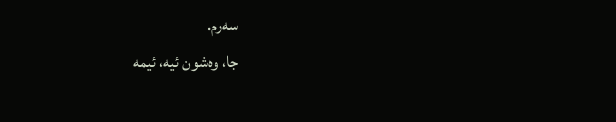سەرم.
جا، وەشون ئیه، ئیمه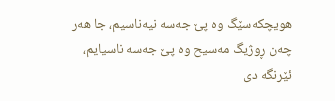هویچکەسێگ وه پێ جەسه نیەناسیم، جا هەر چەن ڕوژیگ مەسیح وه پێ جەسه ناسیایم، ئێرنگه دی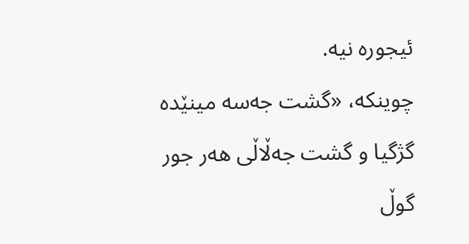ئیجوره نیه.
چوینکه، «گشت جەسه مینێده گژگیا و گشت جەڵاڵی هەر جور گوڵ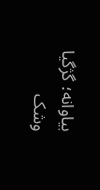بیاوانه؛ گژگیا وشک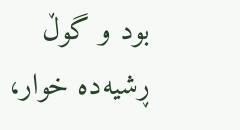بود و گوڵ ڕشیەده خوار،